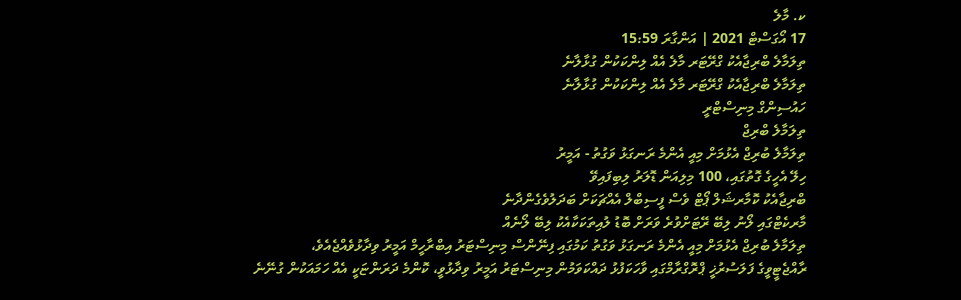ކ. މާލެ
17 އޯގަސްޓް 2021 | އަންގާރަ 15:59
ތިލަމާލެ ބްރިޖާއެކު ގްރޭޓަރ މާލެ އެއް ލިންކަކުން ގުޅާލާނެ
ތިލަމާލެ ބްރިޖާއެކު ގްރޭޓަރ މާލެ އެއް ލިންކަކުން ގުޅާލާނެ
ހައުސިންގް މިނިސްޓްރީ
ތިލަމާލެ ބްރިޖް
ތިލަމާލެ ބުރިޖް އެޅުމަށް މިއީ އެންމެ ރަނގަޅު ވަގުތު - އަމީރު
ހިލޭ އެހީގެ ގޮތުގައި، 100 މިލިއަން ޑޮލަރު ލިބިފައިވޭ
ބްރިޖާއެކު ކޮމާރޝަލް ޕޯޓް ވެސް ފީސިބްލް އެއްޗަކަށް ބަދަލުވެގެންދާނެ
މާރކެޓްގައި ލޯނު ލިބޭ ރޭޓަށްވުރެ ވަރަށް ބޮޑު ލުއިތަކަކާއެކު ލިބޭ ލޯނެއް
ތިލަމާލެ ބުރިޖް އެޅުމަށް މިއީ އެންމެ ރަނގަޅު ވަގުތު ކަމުގައި ފިނޭންސް މިނިސްޓަރު އިބްރާހީމް އަމީރު ވިދާޅުވެއްޖެއެވެ،
ރާއްޖެޓީވީގެ ފަލަސުރުޚީ ޕްރޮގްރާމްގައި ވާހަކަފުޅު ދައްކަވަމުން މިނިސްޓަރު އަމީރު ވިދާޅުވީ، ކޮންމެ ދަރަންޏަކީ އެއް ހަމައަކުން ގުނޭނެ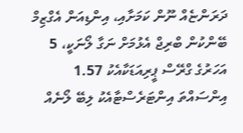ދަރަންޏެއް ނޫން ކަމަށާއި، އިންޑިއަން އެގްޒިމް ބޭންކުން ބްރިޖް އެޅުމަށް ނަގާ ލޯނަކީ، 5 އަހަރުގެ ގްރޭސް ޕީރިއަޑަކާއެކު 1.57 އިންސައްތަ އިންޓަރެސްޓާއެކު ލިބޭ ލޯނެއް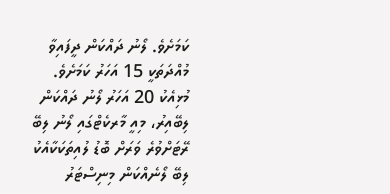ކަމަށެވެ. ލޯނު ދައްކަން ދީފައިވާ މުއްދަތަކީ 15 އަހަރު ކަމަށެވެ. މުޅިއެކު 20 އަހަރު ލޯނު ދައްކަން ލިބޭއިރު، މިއީ މާރކެޓްގައި ލޯނު ލިބޭ ރޭޓަށްވުރެ ވަރަށް ބޮޑު ލުއިތަކަކާއެކު ލިބޭ ލޯނެއްކަން މިނިސްޓަރު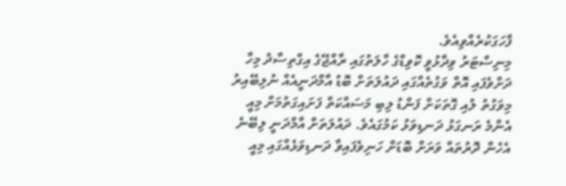ފާހަގަކުރެއްވިއެވެ.
މިނިސްޓަރު ވިދާޅުވީ ކޮވިޑްގެ ހާލަތުގައި ރާއްޖޭގެ އިގްތިސާދު މިހާ ދަށްވެފައި އޮތް ވަގުތެއްގައި ދައުލަތަށް ބޮޑު އާމްދަނީއެއް ނުލިބޭއިރު މިވަގުތު ލުއި ގޮތަކަށް ފަންޑު ލިބި މަސައްކަތް ފަށައިގަތުމަށް މިއީ އެންމެ ރަނގަޅު ދަނޑިވަޅު ކަމުގައެވެ. ދައުލަތަށް އާމްދަނީ ލިބޭނެ އެހެން ދޮރުތައް ވަރަށް ބޮޑަށް ހަނިވެފައިވާ ދަނޑިވަޅެއްގައި މިއީ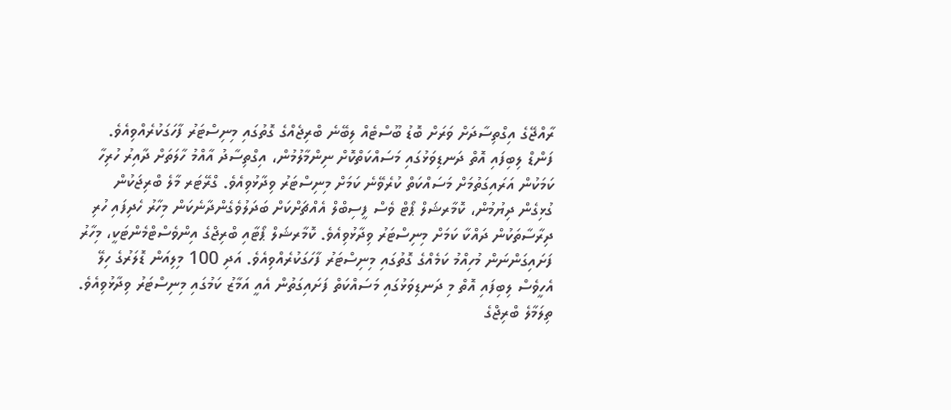ރާއްޖޭގެ އިގްތިސާދަށް ވަރަށް ބޮޑު ބޫސްޓެއް ލިބޭނެ ބްރިޖެއްގެ ގޮތުގައި މިނިސްޓަރު ފާހަގަކުރެއްވިއެވެ.
ފަންޑް ލިބިފައި އޮތް ދަނޑިވަޅުގައި މަސައްކަތްކޮށް ނިންމާލުމުން، އިގްތިސާދު އާއްމު ހާލަތަށް ދާއިރު ހުރިހާ ކަމަކުން އަރައިގަތުމަށް މަސައްކަތް ކުރެވޭނެ ކަމަށް މިނިސްޓަރު ވިދާޅުވިއެވެ. ގްރޭޓަރ މާލެ ބްރިޖަކުން ގުޅިގެން ދިޔުމުން، ކޮމާރޝަލް ޕޯޓް ވެސް ފީސިބްލް އެއްޗަށްކަށް ބަދަލުވެގެންދާނެކަން މިހާރު ހެދިފައި ހުރި ދިރާސާތަކުން ދައްކާ ކަމަށް މިނިސްޓަރު ވިދާޅުވިއެވެ. ކޮމާރޝަލް ޕޯޓާއި ބްރިޖްގެ އިންވެސްޓްމެންޓަކީ، މިހާރު ފަށައިގަންނަން މުހިއްމު ކަމެއްގެ ގޮތުގައި މިނިސްޓަރު ފާހަގަކުރެއްވިއެވެ. އަދި 100 މިލިއަން ޑޮލަރުގެ ހިލޭ އެހީވެސް ލިބިފައި އޮތް މި ދަނޑިވަޅުގައި މަސައްކަތް ފަށައިގަތުން އެއީ އަމާޒު ކަމުގައި މިނިސްޓަރު ވިދާޅުވިއެވެ.
ތިލަމާލެ ބްރިޖްގެ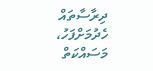ދިރާސާތައް ހެދުމަށްފަހު، މަސައްކަތް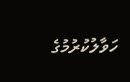ހަވާލުކުރުމުގެ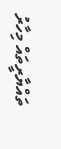ތައްޔާރީތައް މިހާރު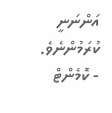އަންނަނީ ކުރަމުންނެވެ.
- ކޮމެންޓް